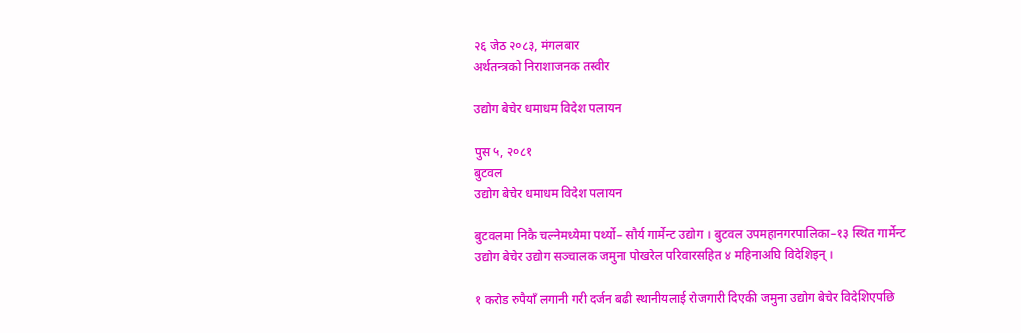२६ जेठ २०८३, मंगलबार
अर्थतन्त्रको निराशाजनक तस्वीर

उद्योग बेचेर धमाधम विदेश पलायन

पुस ५, २०८१
बुटवल
उद्योग बेचेर धमाधम विदेश पलायन

बुटवलमा निकै चल्नेमध्येमा पर्थ्यो– सौर्य गार्मेन्ट उद्योग । बुटवल उपमहानगरपालिका–१३ स्थित गार्मेन्ट उद्योग बेचेर उद्योग सञ्चालक जमुना पोखरेल परिवारसहित ४ महिनाअघि विदेशिइन् ।

१ करोड रुपैयाँ लगानी गरी दर्जन बढी स्थानीयलाई रोजगारी दिएकी जमुना उद्योग बेचेर विदेशिएपछि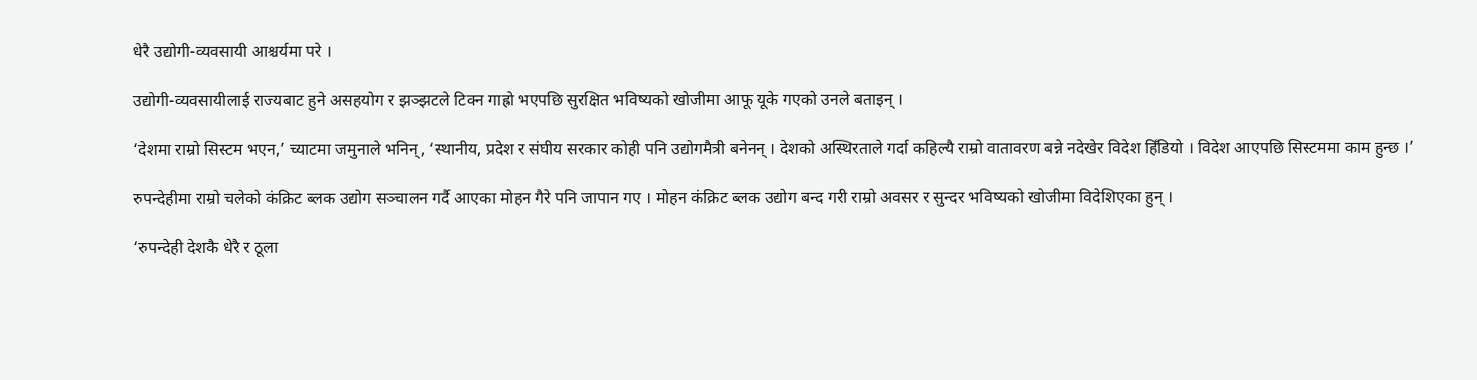धेरै उद्योगी-व्यवसायी आश्चर्यमा परे ।

उद्योगी-व्यवसायीलाई राज्यबाट हुने असहयोग र झञ्झटले टिक्न गाह्रो भएपछि सुरक्षित भविष्यको खोजीमा आफू यूके गएको उनले बताइन् ।

‘देशमा राम्रो सिस्टम भएन,’ च्याटमा जमुनाले भनिन्, ‘स्थानीय, प्रदेश र संघीय सरकार कोही पनि उद्योगमैत्री बनेनन् । देशको अस्थिरताले गर्दा कहिल्यै राम्रो वातावरण बन्ने नदेखेर विदेश हिँडियो । विदेश आएपछि सिस्टममा काम हुन्छ ।’

रुपन्देहीमा राम्रो चलेको कंक्रिट ब्लक उद्योग सञ्चालन गर्दै आएका मोहन गैरे पनि जापान गए । मोहन कंक्रिट ब्लक उद्योग बन्द गरी राम्रो अवसर र सुन्दर भविष्यको खोजीमा विदेशिएका हुन् ।

‘रुपन्देही देशकै धेरै र ठूला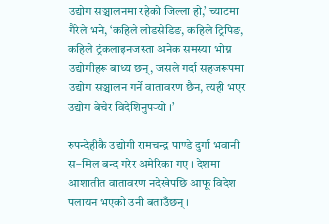उद्योग सञ्चालनमा रहेको जिल्ला हो,’ च्याटमा गैरेले भने, ‘कहिले लोडसेडिङ, कहिले ट्रिपिङ, कहिले ट्रंकलाइनजस्ता अनेक समस्या भोग्न उद्योगीहरू बाध्य छन्, जसले गर्दा सहजरूपमा उद्योग सञ्चालन गर्ने वातावरण छैन, त्यही भएर उद्योग बेचेर विदेशिनुपर्‍यो ।’

रुपन्देहीकै उद्योगी रामचन्द्र पाण्डे दुर्गा भवानी स–मिल बन्द गरेर अमेरिका गए । देशमा आशातीत वातावरण नदेखेपछि आफू विदेश पलायन भएको उनी बताउँछन् ।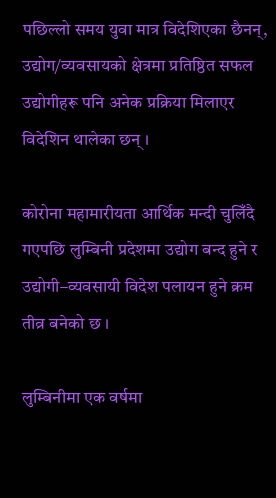पछिल्लो समय युवा मात्र विदेशिएका छैनन्, उद्योग/व्यवसायको क्षेत्रमा प्रतिष्ठित सफल उद्योगीहरू पनि अनेक प्रक्रिया मिलाएर विदेशिन थालेका छन् ।

कोरोना महामारीयता आर्थिक मन्दी चुलिँदै गएपछि लुम्बिनी प्रदेशमा उद्योग बन्द हुने र उद्योगी–व्यवसायी विदेश पलायन हुने क्रम तीव्र बनेको छ ।

लुम्बिनीमा एक वर्षमा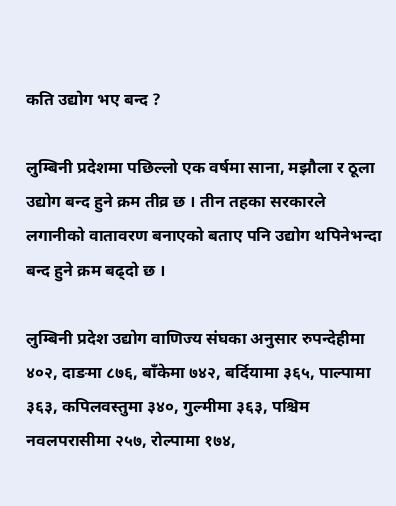कति उद्योग भए बन्द ?

लुम्बिनी प्रदेशमा पछिल्लो एक वर्षमा साना, मझौला र ठूला उद्योग बन्द हुने क्रम तीव्र छ । तीन तहका सरकारले लगानीको वातावरण बनाएको बताए पनि उद्योग थपिनेभन्दा बन्द हुने क्रम बढ्दो छ ।

लुम्बिनी प्रदेश उद्योग वाणिज्य संघका अनुसार रुपन्देहीमा ४०२, दाङमा ८७६, बाँकेमा ७४२, बर्दियामा ३६५, पाल्पामा ३६३, कपिलवस्तुमा ३४०, गुल्मीमा ३६३, पश्चिम नवलपरासीमा २५७, रोल्पामा १७४,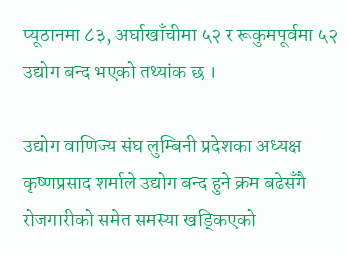प्यूठानमा ८३, अर्घाखाँचीमा ५२ र रूकुमपूर्वमा ५२ उद्योग बन्द भएको तथ्यांक छ ।

उद्योग वाणिज्य संघ लुम्बिनी प्रदेशका अध्यक्ष कृष्णप्रसाद शर्माले उद्योग बन्द हुने क्रम बढेसँगै रोजगारीको समेत समस्या खड्किएको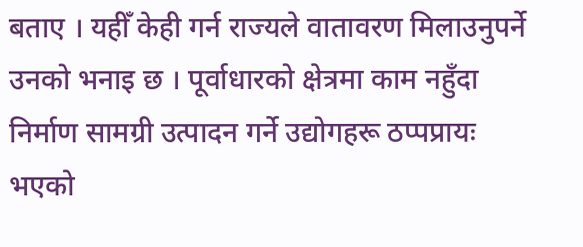बताए । यहीँ केही गर्न राज्यले वातावरण मिलाउनुपर्ने उनको भनाइ छ । पूर्वाधारको क्षेत्रमा काम नहुँदा निर्माण सामग्री उत्पादन गर्ने उद्योगहरू ठप्पप्रायः भएको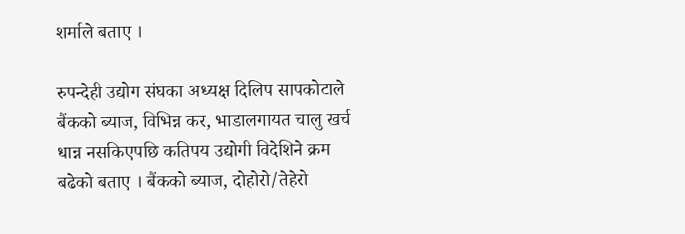शर्माले बताए ।

रुपन्देही उद्योग संघका अध्यक्ष दिलिप सापकोटाले बैंकको ब्याज, विभिन्न कर, भाडालगायत चालु खर्च धान्न नसकिएपछि कतिपय उद्योगी विदेशिने क्रम बढेको बताए । बैंकको ब्याज, दोहोरो/तेहेरो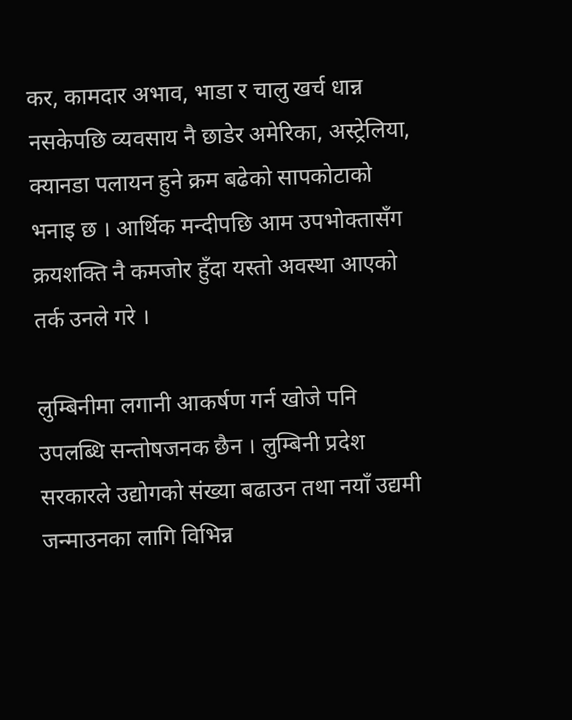कर, कामदार अभाव, भाडा र चालु खर्च धान्न नसकेपछि व्यवसाय नै छाडेर अमेरिका, अस्ट्रेलिया, क्यानडा पलायन हुने क्रम बढेको सापकोटाको भनाइ छ । आर्थिक मन्दीपछि आम उपभोक्तासँग क्रयशक्ति नै कमजोर हुँदा यस्तो अवस्था आएको तर्क उनले गरे ।

लुम्बिनीमा लगानी आकर्षण गर्न खोजे पनि उपलब्धि सन्तोषजनक छैन । लुम्बिनी प्रदेश सरकारले उद्योगको संख्या बढाउन तथा नयाँ उद्यमी जन्माउनका लागि विभिन्न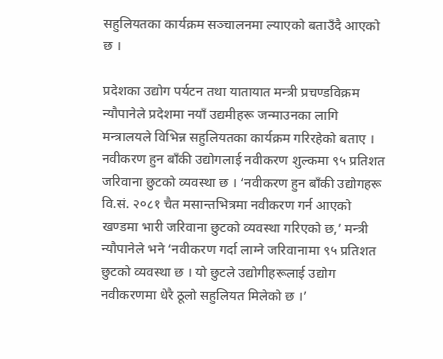सहुलियतका कार्यक्रम सञ्चालनमा ल्याएको बताउँदै आएको छ ।

प्रदेशका उद्योग पर्यटन तथा यातायात मन्त्री प्रचण्डविक्रम न्यौपानेले प्रदेशमा नयाँ उद्यमीहरू जन्माउनका लागि मन्त्रालयले विभिन्न सहुलियतका कार्यक्रम गरिरहेको बताए । नवीकरण हुन बाँकी उद्योगलाई नवीकरण शुल्कमा ९५ प्रतिशत जरिवाना छुटको व्यवस्था छ । ‘नवीकरण हुन बाँकी उद्योगहरू वि.सं. २०८१ चैत मसान्तभित्रमा नवीकरण गर्न आएको खण्डमा भारी जरिवाना छुटको व्यवस्था गरिएको छ,’ मन्त्री न्यौपानेले भने ‘नवीकरण गर्दा लाग्ने जरिवानामा ९५ प्रतिशत छुटको व्यवस्था छ । यो छुटले उद्योगीहरूलाई उद्योग नवीकरणमा धेरै ठूलो सहुलियत मिलेको छ ।’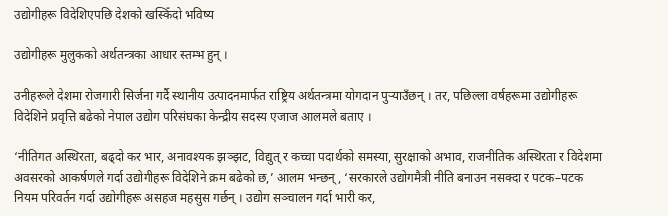उद्योगीहरू विदेशिएपछि देशको खस्किँदो भविष्य

उद्योगीहरू मुलुकको अर्थतन्त्रका आधार स्तम्भ हुन् ।

उनीहरूले देशमा रोजगारी सिर्जना गर्दै स्थानीय उत्पादनमार्फत राष्ट्रिय अर्थतन्त्रमा योगदान पुर्‍याउँछन् । तर, पछिल्ला वर्षहरूमा उद्योगीहरू विदेशिने प्रवृत्ति बढेको नेपाल उद्योग परिसंघका केन्द्रीय सदस्य एजाज आलमले बताए ।

‘नीतिगत अस्थिरता, बढ्दो कर भार, अनावश्यक झञ्झट, विद्युत् र कच्चा पदार्थको समस्या, सुरक्षाको अभाव, राजनीतिक अस्थिरता र विदेशमा अवसरको आकर्षणले गर्दा उद्योगीहरू विदेशिने क्रम बढेको छ,’ आलम भन्छन्, ‘सरकारले उद्योगमैत्री नीति बनाउन नसक्दा र पटक–पटक नियम परिवर्तन गर्दा उद्योगीहरू असहज महसुस गर्छन् । उद्योग सञ्चालन गर्दा भारी कर,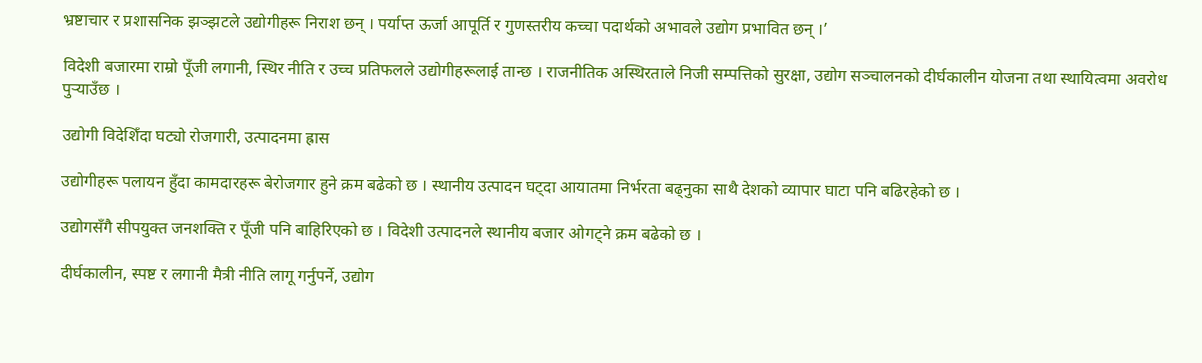भ्रष्टाचार र प्रशासनिक झञ्झटले उद्योगीहरू निराश छन् । पर्याप्त ऊर्जा आपूर्ति र गुणस्तरीय कच्चा पदार्थको अभावले उद्योग प्रभावित छन् ।’

विदेशी बजारमा राम्रो पूँजी लगानी, स्थिर नीति र उच्च प्रतिफलले उद्योगीहरूलाई तान्छ । राजनीतिक अस्थिरताले निजी सम्पत्तिको सुरक्षा, उद्योग सञ्चालनको दीर्घकालीन योजना तथा स्थायित्वमा अवरोध पुर्‍याउँछ ।

उद्योगी विदेशिँदा घट्यो रोजगारी, उत्पादनमा ह्रास

उद्योगीहरू पलायन हुँदा कामदारहरू बेरोजगार हुने क्रम बढेको छ । स्थानीय उत्पादन घट्दा आयातमा निर्भरता बढ्नुका साथै देशको व्यापार घाटा पनि बढिरहेको छ ।

उद्योगसँगै सीपयुक्त जनशक्ति र पूँजी पनि बाहिरिएको छ । विदेशी उत्पादनले स्थानीय बजार ओगट्ने क्रम बढेको छ ।

दीर्घकालीन, स्पष्ट र लगानी मैत्री नीति लागू गर्नुपर्ने, उद्योग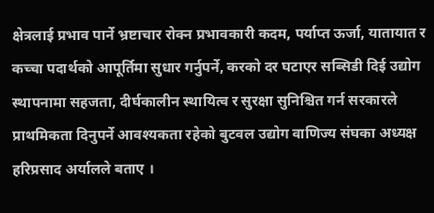क्षेत्रलाई प्रभाव पार्ने भ्रष्टाचार रोक्न प्रभावकारी कदम, पर्याप्त ऊर्जा, यातायात र कच्चा पदार्थको आपूर्तिमा सुधार गर्नुपर्ने, करको दर घटाएर सब्सिडी दिई उद्योग स्थापनामा सहजता, दीर्घकालीन स्थायित्व र सुरक्षा सुनिश्चित गर्न सरकारले प्राथमिकता दिनुपर्ने आवश्यकता रहेको बुटवल उद्योग वाणिज्य संघका अध्यक्ष हरिप्रसाद अर्यालले बताए ।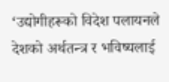‘उद्योगीहरूको विदेश पलायनले देशको अर्थतन्त्र र भविष्यलाई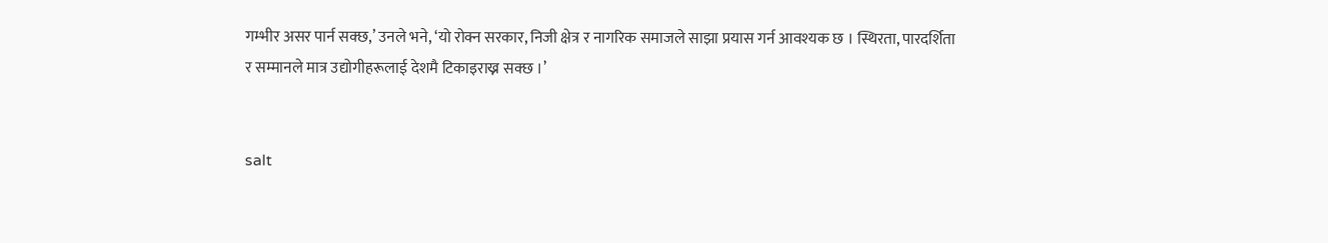गम्भीर असर पार्न सक्छ,’ उनले भने, ‘यो रोक्न सरकार, निजी क्षेत्र र नागरिक समाजले साझा प्रयास गर्न आवश्यक छ । स्थिरता, पारदर्शिता र सम्मानले मात्र उद्योगीहरूलाई देशमै टिकाइराख्न सक्छ ।’


salt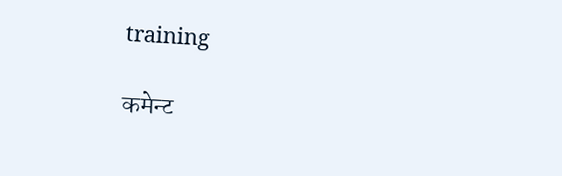training

कमेन्ट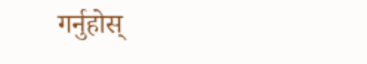गर्नुहोस्